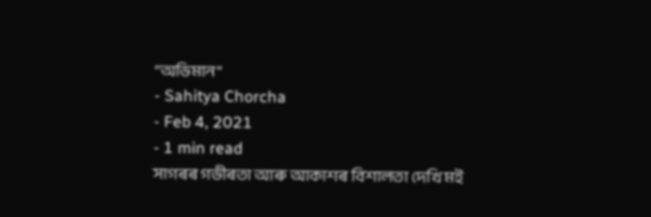“অভিমান”
- Sahitya Chorcha
- Feb 4, 2021
- 1 min read
সাগৰৰ গভীৰতা আৰু আকাশৰ বিশালতা দেখি মই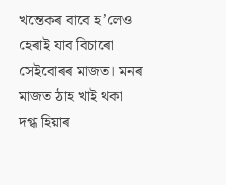খন্তেকৰ বাবে হ’লেও হেৰাই যাব বিচাৰো সেইবোৰৰ মাজত। মনৰ মাজত ঠাহ খাই থকা দগ্ধ হিয়াৰ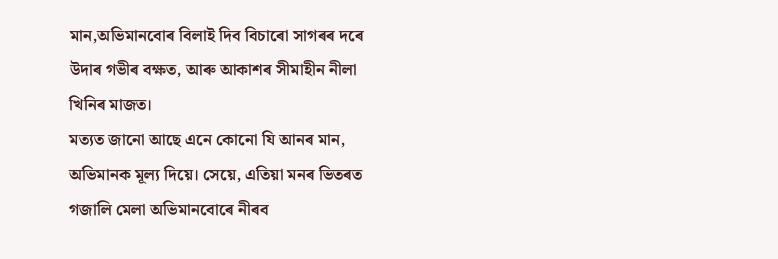মান,অভিমানবোৰ বিলাই দিব বিচাৰো সাগৰৰ দৰে উদাৰ গভীৰ বক্ষত, আৰু আকাশৰ সীমাহীন নীলা খিনিৰ মাজত।
মত্যত জানো আছে এনে কোনো যি আনৰ মান, অভিমানক মূল্য দিয়ে। সেয়ে, এতিয়া মনৰ ভিতৰত গজালি মেলা অভিমানবোৰে নীৰব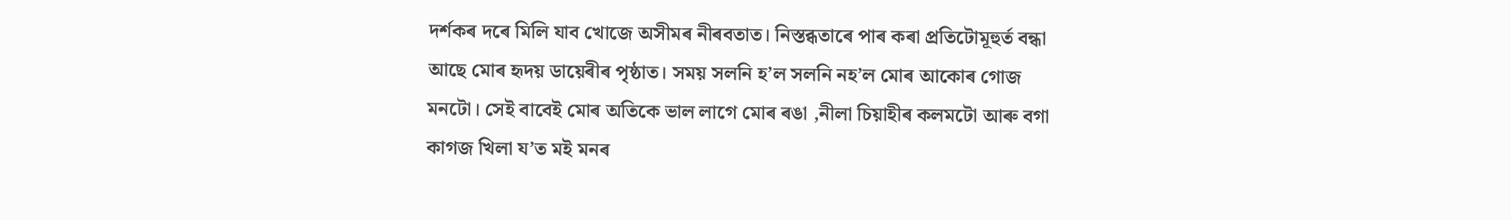দৰ্শকৰ দৰে মিলি যাব খোজে অসীমৰ নীৰবতাত। নিস্তব্ধতাৰে পাৰ কৰা প্ৰতিটোমূহুৰ্ত বন্ধা আছে মোৰ হৃদয় ডায়েৰীৰ পৃষ্ঠাত। সময় সলনি হ’ল সলনি নহ’ল মোৰ আকোৰ গোজ মনটো। সেই বাবেই মোৰ অতিকে ভাল লাগে মোৰ ৰঙা ,নীলা চিয়াহীৰ কলমটো আৰু বগা কাগজ খিলা য’ত মই মনৰ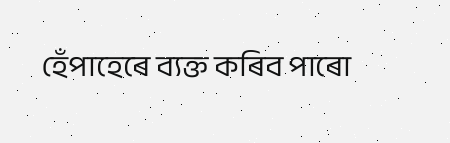হেঁপাহেৰে ব্যক্ত কৰিব পাৰো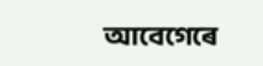আবেগেৰে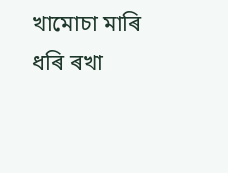খামোচা মাৰি ধৰি ৰখা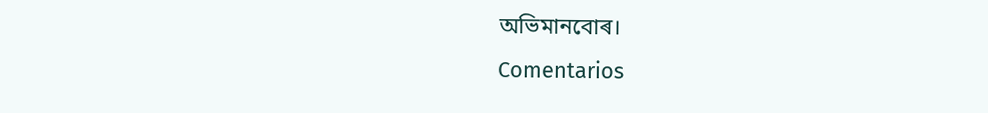অভিমানবোৰ।
Comentarios